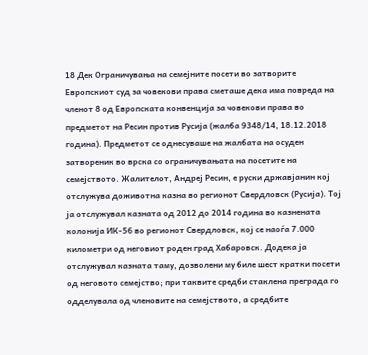18 Дек Ограничувања на семејните посети во затворите
Европскиот суд за човекови права сметаше дека има повреда на членот 8 од Европската конвенција за човекови права во предметот на Ресин против Русија (жалба 9348/14, 18.12.2018 година). Предметот се однесуваше на жалбата на осуден затвореник во врска со ограничувањата на посетите на семејството. Жалителот, Андреј Ресин, е руски државјанин кој отслужува доживотна казна во регионот Свердловск (Русија). Тој ја отслужувал казната од 2012 до 2014 година во казнената колонија ИК-56 во регионот Свердловск, кој се наоѓа 7.000 километри од неговиот роден град Хабаровск. Додека ја отслужувал казната таму, дозволени му биле шест кратки посети од неговото семејство; при таквите средби стаклена преграда го одделувала од членовите на семејството, а средбите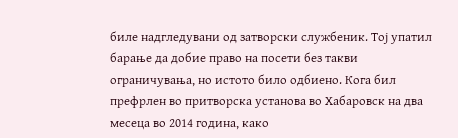биле надгледувани од затворски службеник. Тој упатил барање да добие право на посети без такви ограничувања, но истото било одбиено. Кога бил префрлен во притворска установа во Хабаровск на два месеца во 2014 година, како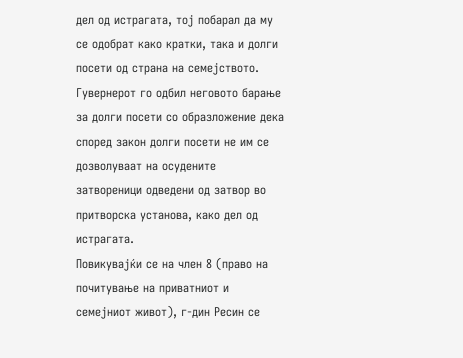дел од истрагата, тој побарал да му се одобрат како кратки, така и долги посети од страна на семејството. Гувернерот го одбил неговото барање за долги посети со образложение дека според закон долги посети не им се дозволуваат на осудените затвореници одведени од затвор во притворска установа, како дел од истрагата.
Повикувајќи се на член 8 (право на почитување на приватниот и семејниот живот), г-дин Ресин се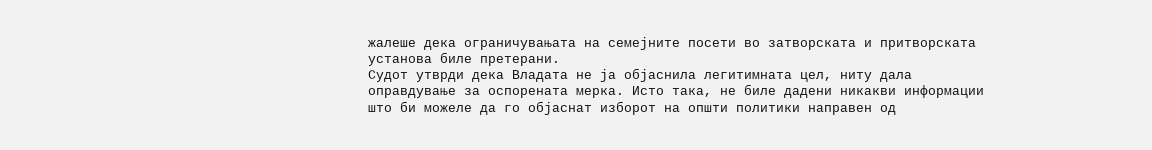жалеше дека ограничувањата на семејните посети во затворската и притворската установа биле претерани.
Судот утврди дека Владата не ја објаснила легитимната цел, ниту дала оправдување за оспорената мерка. Исто така, не биле дадени никакви информации што би можеле да го објаснат изборот на општи политики направен од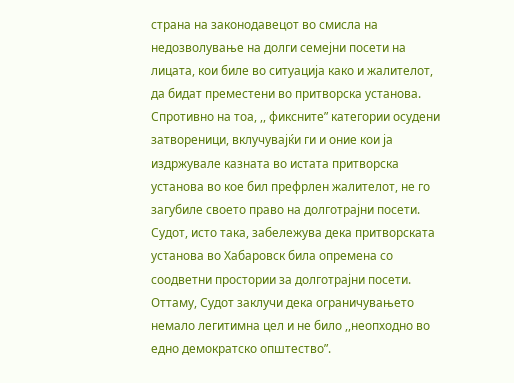страна на законодавецот во смисла на недозволување на долги семејни посети на лицата, кои биле во ситуација како и жалителот, да бидат преместени во притворска установа. Спротивно на тоа, ,, фиксните” категории осудени затвореници, вклучувајќи ги и оние кои ја издржувале казната во истата притворска установа во кое бил префрлен жалителот, не го загубиле своето право на долготрајни посети. Судот, исто така, забележува дека притворската установа во Хабаровск била опремена со соодветни простории за долготрајни посети. Оттаму, Судот заклучи дека ограничувањето немало легитимна цел и не било ,,неопходно во едно демократско општество”.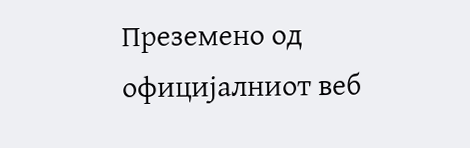Преземено од официјалниот веб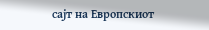сајт на Европскиот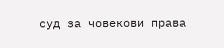суд за човекови права